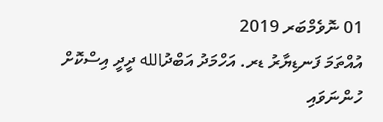01 ނޮވެމްބަރ 2019
އުއްތަމަ ފަނޑިޔާރު ޑރ. އަހްމަދު އަބްދުالله ދީދީ އިސްކޮށް ހުންނަވައި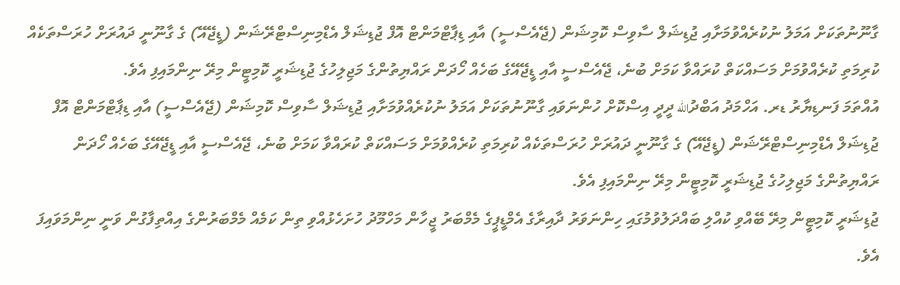ގާނޫނުތަކަށް އަމަލު ނުކުރެއްވުމަށާއި ޖުޑިޝަލް ސާވިސް ކޮމިޝަން (ޖޭއެސްސީ) އާއި ޑިޕާޓްމަންޓް އޮފް ޖުޑިޝަލް އެޑްމިނިސްޓްރޭޝަން (ޑީޖޭއޭ) ގެ ގާނޫނީ ދައުރަށް ހުރަސްތަކެއް ކުރިމަތި ކުރެއްވުމަށް މަސައްކަތް ކުރައްވާ ކަމަށް ބުނެ، ޖޭއެސްސީ އާއި ޑީޖޭއޭގެ ބަހެއް ހޯދަން ރައްޔިތުންގެ މަޖިލިހުގެ ޖުޑިޝަރީ ކޮމިޓީން މިރޭ ނިންމައިފި އެވެ.
އުއްތަމަ ފަނޑިޔާރު ޑރ. އަހްމަދު އަބްދުالله ދީދީ އިސްކޮށް ހުންނަވައި ގާނޫނުތަކަށް އަމަލު ނުކުރެއްވުމަށާއި ޖުޑިޝަލް ސާވިސް ކޮމިޝަން (ޖޭއެސްސީ) އާއި ޑިޕާޓްމަންޓް އޮފް ޖުޑިޝަލް އެޑްމިނިސްޓްރޭޝަން (ޑީޖޭއޭ) ގެ ގާނޫނީ ދައުރަށް ހުރަސްތަކެއް ކުރިމަތި ކުރެއްވުމަށް މަސައްކަތް ކުރައްވާ ކަމަށް ބުނެ، ޖޭއެސްސީ އާއި ޑީޖޭއޭގެ ބަހެއް ހޯދަން ރައްޔިތުންގެ މަޖިލިހުގެ ޖުޑިޝަރީ ކޮމިޓީން މިރޭ ނިންމައިފި އެވެ.
ޖުޑިޝަރީ ކޮމިޓީން މިރޭ ބޭއްވި ކުއްލި ބައްދަލުވުމުގައި ހިންނަވަރު ދާއިރާގެ އެމްޑީޕީގެ މެމްބަރު ޖީހާން މަހްމޫދު ހުށަހެޅުއްވި ތިން ކަމެއް މެމްބަރުންގެ އިއްތިފާގުން ވަނީ ނިންމަވައިފަ އެވެ.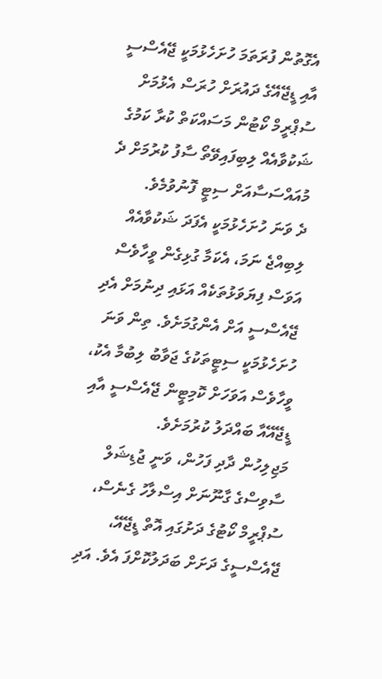އެގޮތުން ފުރަތަމަ ހުށަހެޅުމަކީ ޖޭއެސްސީ އާއި ޑީޖޭއޭގެ ދައުރަށް ހުރަސް އެޅުމަށް ސުޕްރީމް ކޯޓުން މަސައްކަތް ކުރާ ކަމުގެ ޝަކުވާއެއް ލިބިފައިވޭތޯ ސާފު ކުރުމަށް ދެ މުއައްސަސާއަށް ސިޓީ ފޮނުވުމެވެ.
ދެ ވަނަ ހުށަހެޅުމަކީ އެފަދަ ޝަކުވާއެއް ލިބިއްޖެ ނަމަ، އެކަމާ ގުޅިގެން ވީހާވެސް އަވަސް ފިޔަވަޅުތަކެއް އަޅައި ދިނުމަށް އެދި ޖޭއެސްސީ އަށް އެންގުމަށެވެ. ތިން ވަނަ ހުށަހެޅުމަކީ ސިޓީތަކުގެ ޖަވާބު ލިބުމާ އެކު، ވީހާވެސް އަވަހަށް ކޮމިޓީން ޖޭއެސްސީ އާއި ޑީޖޭއޭއާ ބައްދަލު ކުރުމަށެވެ.
މަޖިލިހުން ދާދި ފަހުން، ވަނީ ޖުޑިޝަލް ސާވިސްގެ ގާނޫނަށް އިސްލާހު ގެނެސް، ސުޕްރީމް ކޯޓުގެ ދަށުގައި އޮތް ޑީޖޭއޭ، ޖޭއެސްސީގެ ދަށަށް ބަދަލުކޮށްފަ އެވެ. އަދި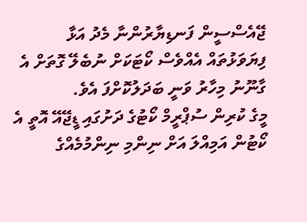ޖޭއެސްސީން ފަނޑިޔާރުންނާ މެދު އަޅާ ފިޔަވަޅުތައް އެއްވެސް ކޯޓަކަށް ނުބެލޭ ގޮތަށް އެ ގާނޫނު މިހާރު ވަނީ ބަދަލުކޮށްފަ އެވެ.
މީގެ ކުރިން ސުޕްރީމް ކޯޓުގެ ދަށުގައި ޑީޖޭއޭ އޮތީ އެ ކޯޓުން އަމިއްލަ އަށް ނިންމި ނިންމުމެއްގެ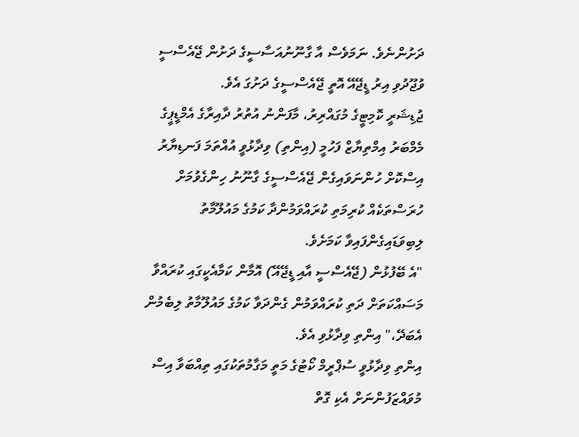ދަށުންނެވެ. ނަމަވެސް އާ ގާނޫނުއަސާސީގެ ދަށުން ޖޭއެސްސީ ވުޖޫދުވި އިރު ޑީޖޭއޭ އޮތީ ޖޭއެސްސީގެ ދަށުގަ އެވެ.
ޖުޑިޝަރީ ކޮމިޓީގެ މުގައްރިރު، މާފަންނު އުތުރު ދާއިރާގެ އެމްޑީޕީގެ މެމްބަރު އިމްތިޔާޒް ފަހުމީ (އިންތި) ވިދާޅުވީ އުއްތަމަ ފަނޑިޔާރު އިސްކޮށް ހުންނަވައިގެން ޖޭއެސްސީގެ ގާނޫނު ހިންގެވުމަށް ހުރަސްތަކެއް ކުރިމަތި ކުރައްވަމުންދާ ކަމުގެ މައުލޫމާތު ލިބިވަޑައިގެންފައިވާ ކަމަށެވެ.
"އެ ބޭފުޅުން (ޖޭއެސްސީ އާއި ޑީޖޭއޭ) އޮމާން ކަމާއެކީގައި ކުރައްވާ މަސައްކަތަށް ދަތި ކުރައްވަމުން ގެންދަވާ ކަމުގެ މައުލޫމާތު ލިބެމުން އެބަދޭ،" އިންތި ވިދާޅުވި އެވެ.
އިންތި ވިދާޅުވީ ސުޕްރީމް ކޯޓުގެ މަތީ މަގާމުތަކުގައި ތިއްބަވާ އިސް މުވައްޒަފުންނަށް އެކި ގޮތް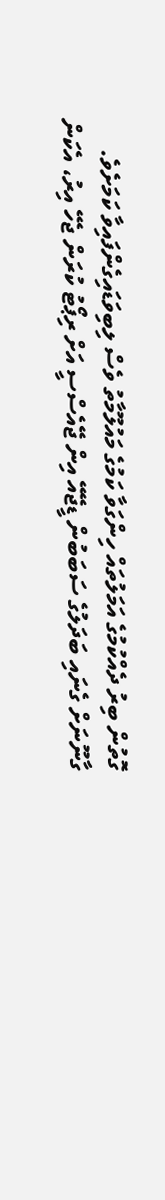ގޮތުން ބިރު ދެއްކުމުގެ އަމަލުތައް ހިންގަވާ ކަމުގެ މައުލޫމާތު ވެސް ލިބިވަޑައިގެންފައިވާ ކަމަށެވެ.
ގާނޫނަށް ގެނައި ބަދަލުގެ ސަބަބުން ޑީޖޭއޭ އިން ޖޭއެސްސީ އަށް ރިޕޯޓު ކުރަން ޖެހޭ އިރު، އެކަން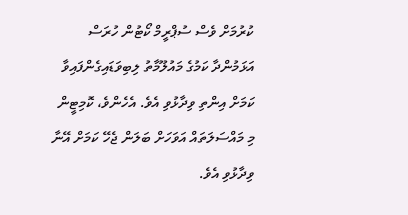ކުރުމަށް ވެސް ސުޕްރީމް ކޯޓުން ހުރަސް އަޅަމުންދާ ކަމުގެ މައުލޫމާތު ލިބިވަޑައިގެންފައިވާ ކަމަށް އިންތި ވިދާޅުވި އެވެ. އެހެންވެ، ކޮމިޓީން މި މައްސަލަތައް އަވަހަށް ބަލަން ޖެހޭ ކަމަށް އޭނާ ވިދާޅުވި އެވެ.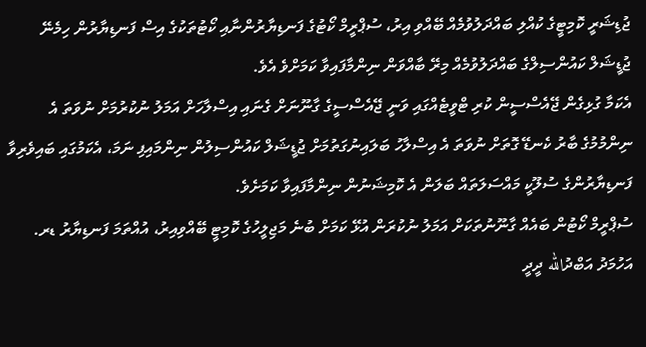ޖުޑިޝަރީ ކޮމިޓީގެ ކުއްލި ބައްދަލުވުމެއް ބޭއްވި އިރު، ސުޕްރީމް ކޯޓުގެ ފަނޑިޔާރުންނާއި ކޯޓުތަކުގެ އިސް ފަނޑިޔާރުން ހިމެނޭ ޖުޑީޝަލް ކައުންސިލްގެ ބައްދަލުވުމެއް މިރޭ ބާއްވަން ނިންމާފައިވާ ކަމަށްވެ އެވެ.
އެކަމާ ގުޅިގެން ޖޭއެސްސީން ކުރި ޓްވީޓެއްގައި ވަނީ ޖޭއެސްސީގެ ގާނޫނަށް ގެނައި އިސްލާހަށް އަމަލު ނުކުރުމަށް ނުވަތަ އެ ނިންމުމުގެ ބާރު ކެނޑޭ ގޮތަށް ނުވަތަ އެ އިސްލާހު ބަލައިނުގަތުމަށް ޖުޑީޝަލް ކައުންސިލުން ނިންމައިފި ނަމަ، އެކަމުގައި ބައިވެރިވާ ފަނޑިޔާރުންގެ ސުލޫކީ މައްސަލަތައް ބަލަން އެ ކޮމިޝަނުން ނިންމާފައިވާ ކަމަށެވެ.
ސުޕްރީމް ކޯޓުން ބައެއް ގާނޫނުތަކަށް އަމަލު ނުކުރަން އުޅޭ ކަމަށް ބުނެ މަޖިލީހުގެ ކޮމިޓީ ބޭއްވިއިރު، އުއްތަމަ ފަނޑިޔާރު ޑރ. އަހުމަދު އަބްދުالله ދީދީ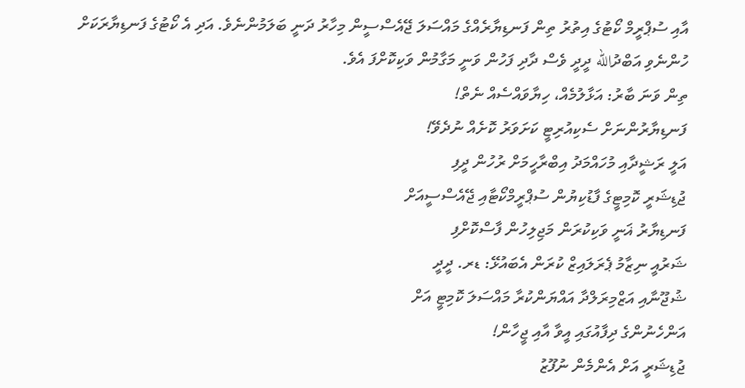އާއި ސުޕްރީމް ކޯޓުގެ އިތުރު ތިން ފަނޑިޔާރެއްގެ މައްސަލަ ޖޭއެސްސީން މިހާރު ދަނީ ބަލަމުންނެވެ. އަދި އެ ކޯޓުގެ ފަނޑިޔާރަކަށް ހުންނެވި އަބްދުالله ދީދީ ވެސް ދާދި ފަހުން ވަނީ މަގާމުން ވަކިކޮށްފަ އެވެ.
ތިން ވަނަ ބާރު: އަޅާލުމެއް، ހިޔާވައްސެއް ނެތް!
ފަނޑިޔާރުންނަށް ސެކިއުރިޓީ ކަށަވަރު ކޮށެއް ނުދެވޭ!
އަލީ ރަޝީދާއި މުހައްމަދު އިބްރާހީމަށް ރުހުން ދީފި
ޖުޑިޝަރީ ކޮމިޓީގެ ފާޑުކިޔުން ސުޕްރީމްކޯޓާއި ޖޭއެސްސީއަށް
ފަނޑިޔާރު ޣަނީ ވަކިކުރަން މަޖިލިހުން ފާސްކޮށްފި
ޝަރުއީ ނިޒާމު ޕެރަލައިޒް ކުރަން އެބައުޅޭ: ޑރ. ދީދީ
ޝުޖޫނާއި އަޒްމިރަލްދާ އައްޔަންކުރާ މައްސަލަ ކޮމިޓީ އަށް
އަންހެނުންގެ ދިފާއުގައި އީވާ އާއި ޖީހާން!
ޖުޑިޝަރީ އަށް އެންމެން ނުފޫޒު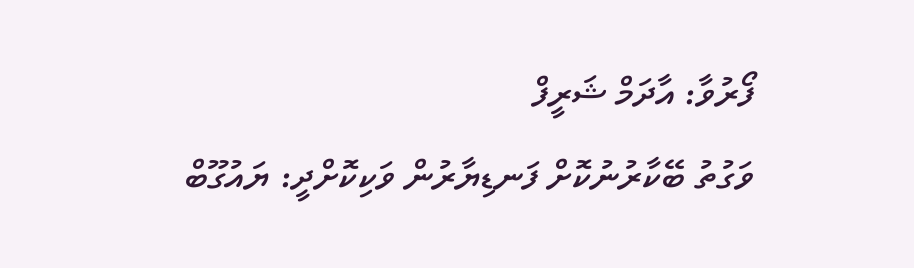ފޯރުވާ: އާދަމް ޝަރީފް
ވަގުތު ބޭކާރުނުކޮށް ފަނޑިޔާރުން ވަކިކޮށްދީ: ޔައުގޫބް